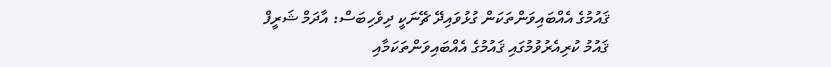ޤައުމުގެ އެއްބައިވަންތަކަން ގުޅުވައިދޭ ޗޭނަކީ ދިވެހިބަސް: އާދަމް ޝަރީފް
ޤައުމު ކުރިއެރުވުމުގައި ޤައުމުގެ އެއްބައިވަންތަކަމާއި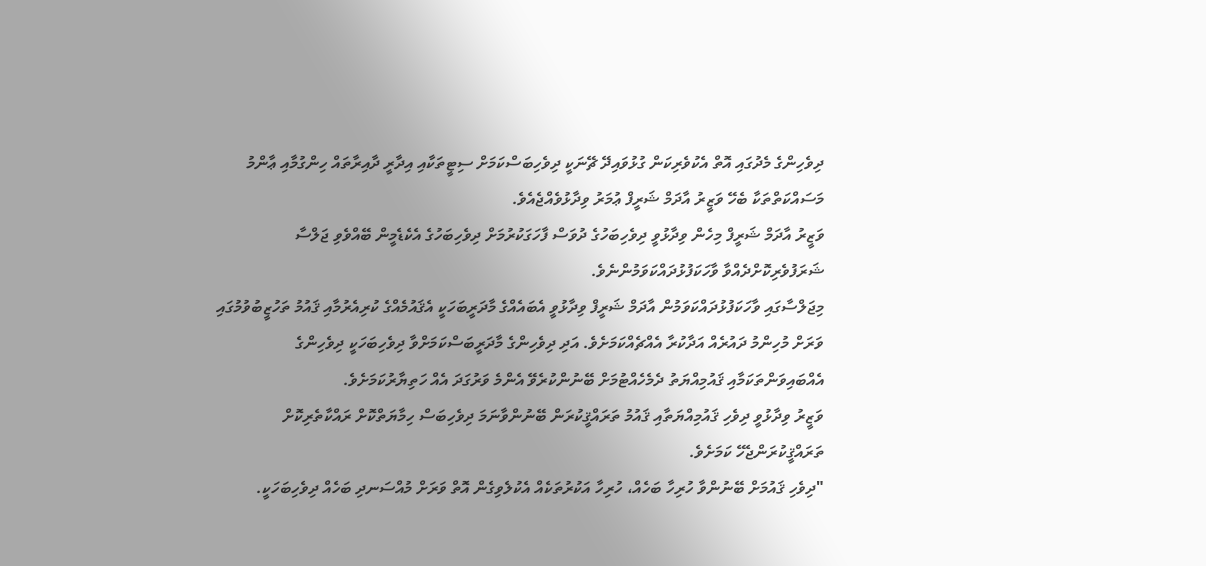ދިވެހިންގެ މެދުގައި އޮތް އެކުވެރިކަން ގުޅުވައިދޭ ޗޭނަކީ ދިވެހިބަސްކަމަށް ސިޓީތަކާއި އިދާރީ ދާއިރާތައް ހިންގުމާއި ޢާންމު މަސައްކަތްތަކާ ބެހޭ ވަޒީރު އާދަމް ޝަރީފް ޢުމަރު ވިދާޅުވެއްޖެއެވެ.
ވަޒީރު އާދަމް ޝަރީފް މިހެން ވިދާޅުވީ ދިވެހިބަހުގެ ދުވަސް ފާހަގަކުރުމަށް ދިވެހިބަހުގެ އެކެޑެމީން ބޭއްވެވި ޖަލްސާ ޝަރަފުވެރިކޮށްދެއްވާ ވާހަކަފުޅުދައްކަވަމުންނެވެ.
މިޖަލްސާގައި ވާހަކަފުޅުދައްކަވަމުން އާދަމް ޝަރީފް ވިދާޅުވީ އެބައެއްގެ މާދަރީބަހަކީ އެޤައުމެއްގެ ކުރިއެރުމާއި ޤައުމު ތަހުޒީބުވުމުގައި ވަރަށް މުހިންމު ދައުރެއް އަދާކުރާ އެއްޗެއްކަމަށެވެ. އަދި ދިވެހިންގެ މާދަރީބަސްކަމަށްވާ ދިވެހިބަހަކީ ދިވެހިންގެ އެއްބައިވަންތަކަމާއި ޤައުމިއްޔަތު ދެމެހެއްޓުމަށް ބޭނުންކުރެވޭ އެންމެ ވަރުގަދަ އެއް ހަތިޔާރުކަމަށެވެ.
ވަޒީރު ވިދާޅުވީ ދިވެހި ޤައުމިއްޔަތާއި ޤައުމު ތަރައްޤީކުރަން ބޭނުންވާނަމަ ދިވެހިބަސް ހިމާޔަތްކޮށް ރައްކާތެރިކޮށް ތަރައްޤީކުރަންޖެހޭ ކަމަށެވެ.
"ދިވެހި ޤައުމަށް ބޭނުންވާ ހުރިހާ ބަހެއް، ހުރިހާ އަކުރުތަކެއް އެކުލެވިގެން އޮތް ވަރަށް މުއްސަނދި ބަހެއް ދިވެހިބަހަކީ.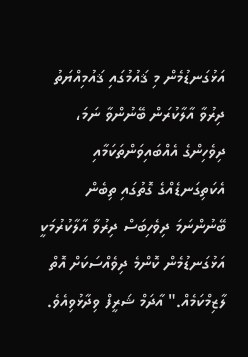އަޅުގަނޑުމެން މި ޤައުމުގައި ޤައުމިއްޔަތު ދިރުވާ އާލާކުރަން ބޭނުންވާ ނަމަ، ދިވެހިންގެ އެއްބައިވަންތަކަމާއި އެކަތިގަނޑެއްގެ ގޮތުގައި ތިބެން ބޭނުންނަމަ ދިވެހިބަސް ދިރުވާ އާލާކުރުމަކީ އަޅުގަނޑުމެން ކޮންމެ ދިވެއްސަކަށް އޮތް ލާޒިމްކަމެއް." އާދަމް ޝަރީފް ވިދާޅުވިއެވެ.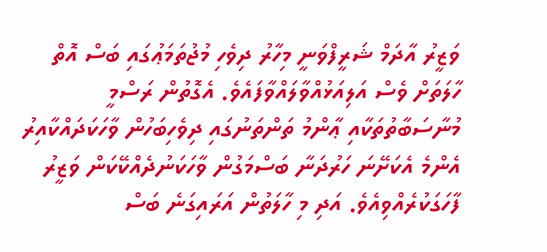ވަޒީރު އާދަމް ޝަރީފްވަނީ މިހާރު ދިވެހި މުޖުތަމަޢުގައި ބަސް އޮތް ހާލަތަށް ވެސް އަލިއަޅުއްވާލައްވާފައެވެ. އެގޮތުން ރަސްމީ މުނާސަބާތުތަކާއި ޢާންމު ތަންތަނުގައި ދިވެހިބަހުން ވާހަކަދައްކާއިރު އެންމެ އެކަށޭނަ ހަރުދަނާ ބަސްމަގުން ވާހަކަނުދެއްކޭކަން ވަޒީރު ފާހަގަކުރެއްވިއެވެ. އަދި މި ހާލަތުން އަރައިގަނެ ބަސް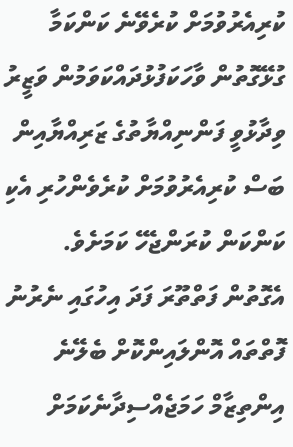ކުރިއެރުވުމަށް ކުރެވޭނެ ކަންކަމާ ގުޅޭގޮތުން ވާހަކަފުޅުދައްކަވަމުން ވަޒީރު ވިދާޅުވީ ފަންނިއްޔާތުގެ ޒަރިއްޔާއިން ބަސް ކުރިއެރުވުމަށް ކުރެވެންހުރި އެކި ކަންކަން ކުރަންޖެހޭ ކަމަށެވެ. އެގޮތުން ފަތްތޫރަ ފަދަ އިހުގައި ނެރުނު ފޮތްތައް އޮންލައިންކޮށް ބެލޭނެ އިންތިޒާމް ހަމަޖެއްސިދާނެކަމަށް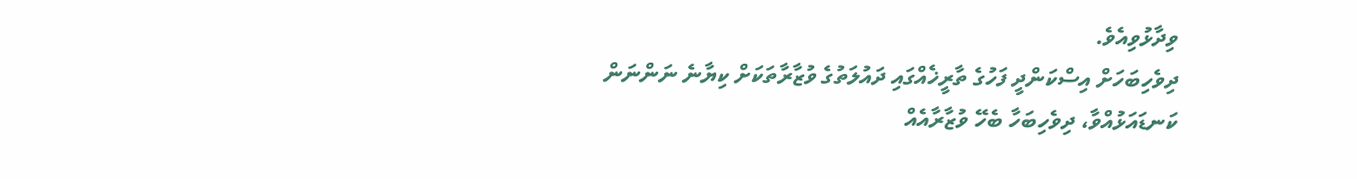ވިދާޅުވިއެވެ.
ދިވެހިބަހަށް އިސްކަންދީ ފަހުގެ ތާރީޚެއްގައި ދައުލަތުގެ ވުޒާރާތަކަށް ކިޔާނެ ނަންނަން ކަނޑައަޅުއްވާ، ދިވެހިބަހާ ބެހޭ ވުޒާރާއެއް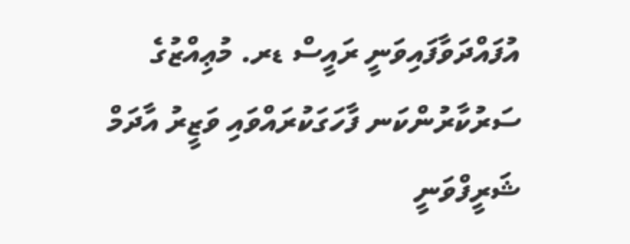އުފައްދަވާފައިވަނީ ރައީސް ޑރ. މުޢިއްޒުގެ ސަރުކާރުންކަނ ފާހަގަކުރައްވައި ވަޒީރު އާދަމް ޝަރީފްވަނީ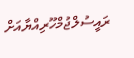ރައީސުލްޖުމްހޫރިއްޔާއަށް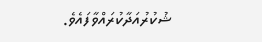ޝުކުރުއަދާކުރައްވާފައެވެ.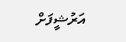އަރުޝީފަށް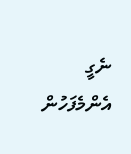ނެގީ
އެންމެފަހުން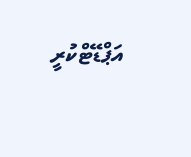އަޕްޑޭޓްކުރީ